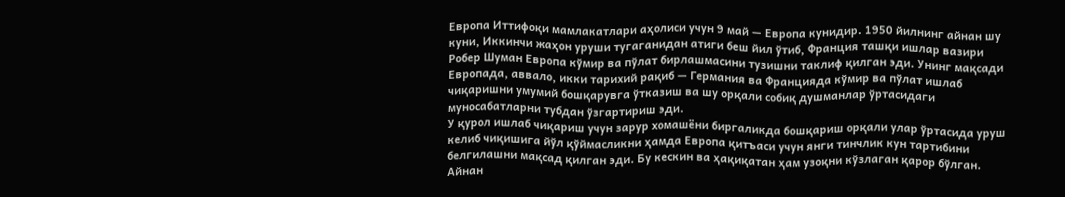Европа Иттифоқи мамлакатлари аҳолиси учун 9 май — Европа кунидир. 1950 йилнинг айнан шу куни, Иккинчи жаҳон уруши тугаганидан атиги беш йил ўтиб, Франция ташқи ишлар вазири Робер Шуман Европа кўмир ва пўлат бирлашмасини тузишни таклиф қилган эди. Унинг мақсади Европада, аввало, икки тарихий рақиб — Германия ва Францияда кўмир ва пўлат ишлаб чиқаришни умумий бошқарувга ўтказиш ва шу орқали собиқ душманлар ўртасидаги муносабатларни тубдан ўзгартириш эди.
У қурол ишлаб чиқариш учун зарур хомашёни биргаликда бошқариш орқали улар ўртасида уруш келиб чиқишига йўл қўймасликни ҳамда Европа қитъаси учун янги тинчлик кун тартибини белгилашни мақсад қилган эди. Бу кескин ва ҳақиқатан ҳам узоқни кўзлаган қарор бўлган. Айнан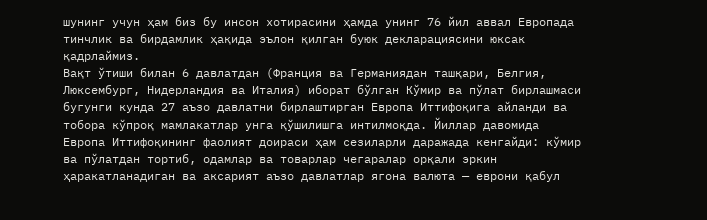шунинг учун ҳам биз бу инсон хотирасини ҳамда унинг 76 йил аввал Европада тинчлик ва бирдамлик ҳақида эълон қилган буюк декларациясини юксак қадрлаймиз.
Вақт ўтиши билан 6 давлатдан (Франция ва Германиядан ташқари, Белгия, Люксембург, Нидерландия ва Италия) иборат бўлган Кўмир ва пўлат бирлашмаси бугунги кунда 27 аъзо давлатни бирлаштирган Европа Иттифоқига айланди ва тобора кўпроқ мамлакатлар унга қўшилишга интилмоқда. Йиллар давомида Европа Иттифоқининг фаолият доираси ҳам сезиларли даражада кенгайди: кўмир ва пўлатдан тортиб, одамлар ва товарлар чегаралар орқали эркин ҳаракатланадиган ва аксарият аъзо давлатлар ягона валюта — еврони қабул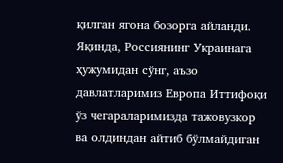қилган ягона бозорга айланди.
Яқинда, Россиянинг Украинага ҳужумидан сўнг, аъзо давлатларимиз Европа Иттифоқи ўз чегараларимизда тажовузкор ва олдиндан айтиб бўлмайдиган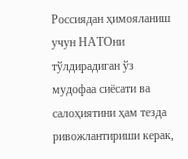Россиядан ҳимояланиш учун НАТОни тўлдирадиган ўз мудофаа сиёсати ва салоҳиятини ҳам тезда ривожлантириши керак,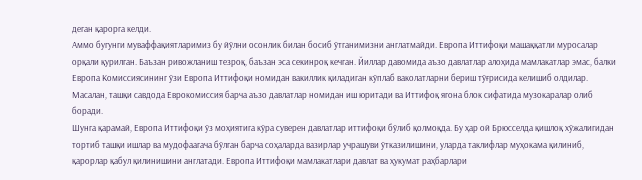деган қарорга келди.
Аммо бугунги муваффақиятларимиз бу йўлни осонлик билан босиб ўтганимизни англатмайди. Европа Иттифоқи машаққатли муросалар орқали қурилган. Баъзан ривожланиш тезроқ, баъзан эса секинроқ кечган. Йиллар давомида аъзо давлатлар алоҳида мамлакатлар эмас, балки Европа Комиссиясининг ўзи Европа Иттифоқи номидан вакиллик қиладиган кўплаб ваколатларни бериш тўғрисида келишиб олдилар. Масалан, ташқи савдода Еврокомиссия барча аъзо давлатлар номидан иш юритади ва Иттифоқ ягона блок сифатида музокаралар олиб боради.
Шунга қарамай, Европа Иттифоқи ўз моҳиятига кўра суверен давлатлар иттифоқи бўлиб қолмоқда. Бу ҳар ой Брюсселда қишлоқ хўжалигидан тортиб ташқи ишлар ва мудофаагача бўлган барча соҳаларда вазирлар учрашуви ўтказилишини, уларда таклифлар муҳокама қилиниб, қарорлар қабул қилинишини англатади. Европа Иттифоқи мамлакатлари давлат ва ҳукумат раҳбарлари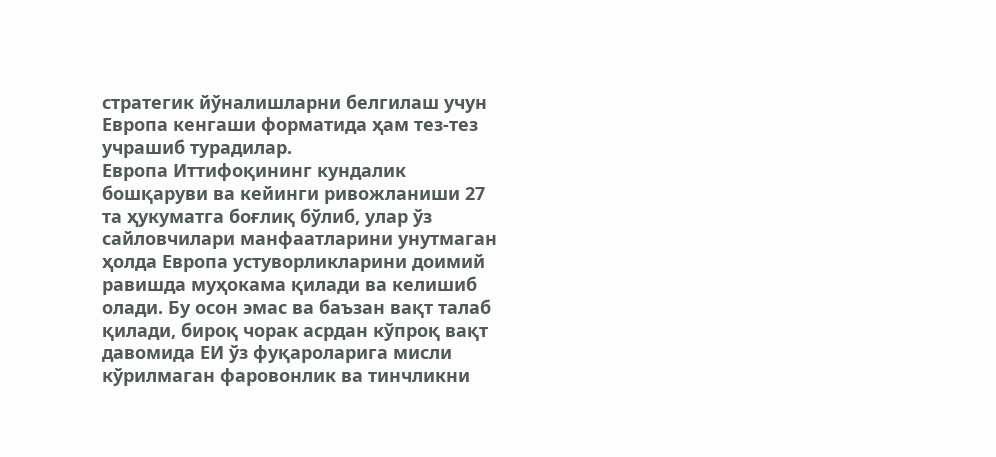стратегик йўналишларни белгилаш учун Европа кенгаши форматида ҳам тез-тез учрашиб турадилар.
Европа Иттифоқининг кундалик бошқаруви ва кейинги ривожланиши 27 та ҳукуматга боғлиқ бўлиб, улар ўз сайловчилари манфаатларини унутмаган ҳолда Европа устуворликларини доимий равишда муҳокама қилади ва келишиб олади. Бу осон эмас ва баъзан вақт талаб қилади, бироқ чорак асрдан кўпроқ вақт давомида ЕИ ўз фуқароларига мисли кўрилмаган фаровонлик ва тинчликни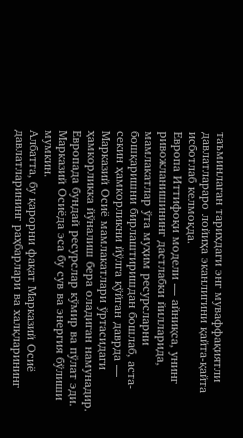таъминлаган тарихдаги энг муваффақиятли давлатлараро лойиҳа эканлигини қайта-қайта исботлаб келмоқда.
Европа Иттифоқи модели — айниқса, унинг ривожланишининг дастлабки йилларида, мамлакатлар ўта муҳим ресурсларни бошқаришни бирлаштиришдан бошлаб, аста-секин ҳамкорликни йўлга қўйган даврда — Марказий Осиё мамлакатлари ўртасидаги ҳамкорликка йўналиш бера оладиган намунадир. Европада бундай ресурслар кўмир ва пўлат эди. Марказий Осиёда эса бу сув ва энергия бўлиши мумкин.
Албатта, бу қарорни фақат Марказий Осиё давлатларининг раҳбарлари ва халқларининг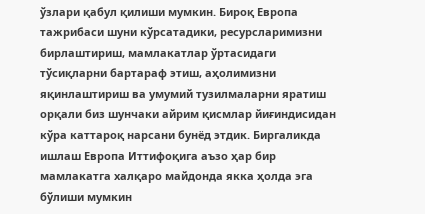ўзлари қабул қилиши мумкин. Бироқ Европа тажрибаси шуни кўрсатадики, ресурсларимизни бирлаштириш, мамлакатлар ўртасидаги тўсиқларни бартараф этиш, аҳолимизни яқинлаштириш ва умумий тузилмаларни яратиш орқали биз шунчаки айрим қисмлар йиғиндисидан кўра каттароқ нарсани бунёд этдик. Биргаликда ишлаш Европа Иттифоқига аъзо ҳар бир мамлакатга халқаро майдонда якка ҳолда эга бўлиши мумкин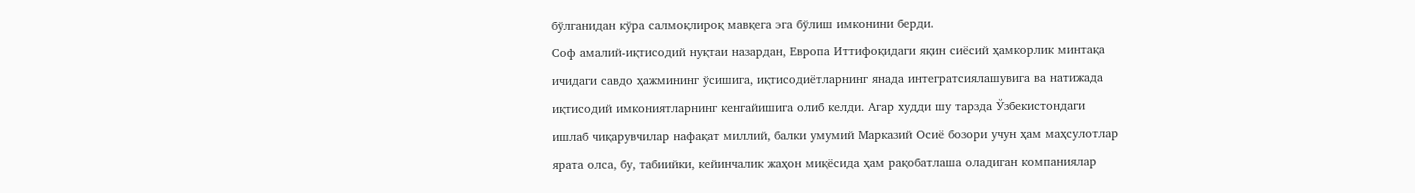бўлганидан кўра салмоқлироқ мавқега эга бўлиш имконини берди.
Соф амалий-иқтисодий нуқтаи назардан, Европа Иттифоқидаги яқин сиёсий ҳамкорлик минтақа ичидаги савдо ҳажмининг ўсишига, иқтисодиётларнинг янада интегратсиялашувига ва натижада иқтисодий имкониятларнинг кенгайишига олиб келди. Агар худди шу тарзда Ўзбекистондаги ишлаб чиқарувчилар нафақат миллий, балки умумий Марказий Осиё бозори учун ҳам маҳсулотлар ярата олса, бу, табиийки, кейинчалик жаҳон миқёсида ҳам рақобатлаша оладиган компаниялар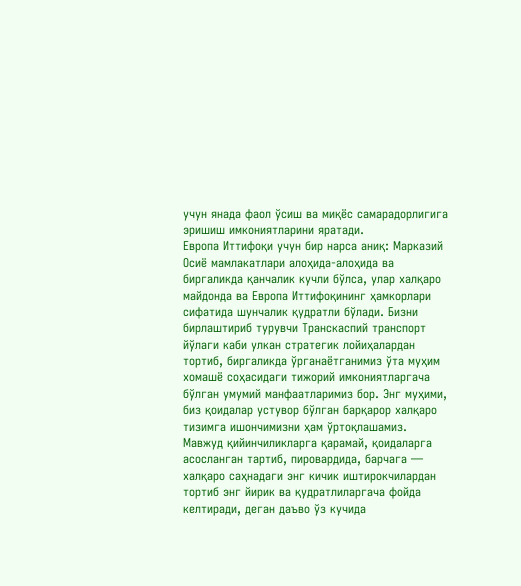учун янада фаол ўсиш ва миқёс самарадорлигига эришиш имкониятларини яратади.
Европа Иттифоқи учун бир нарса аниқ: Марказий Осиё мамлакатлари алоҳида-алоҳида ва биргаликда қанчалик кучли бўлса, улар халқаро майдонда ва Европа Иттифоқининг ҳамкорлари сифатида шунчалик қудратли бўлади. Бизни бирлаштириб турувчи Транскаспий транспорт йўлаги каби улкан стратегик лойиҳалардан тортиб, биргаликда ўрганаётганимиз ўта муҳим хомашё соҳасидаги тижорий имкониятларгача бўлган умумий манфаатларимиз бор. Энг муҳими, биз қоидалар устувор бўлган барқарор халқаро тизимга ишончимизни ҳам ўртоқлашамиз. Мавжуд қийинчиликларга қарамай, қоидаларга асосланган тартиб, пировардида, барчага — халқаро саҳнадаги энг кичик иштирокчилардан тортиб энг йирик ва қудратлиларгача фойда келтиради, деган даъво ўз кучида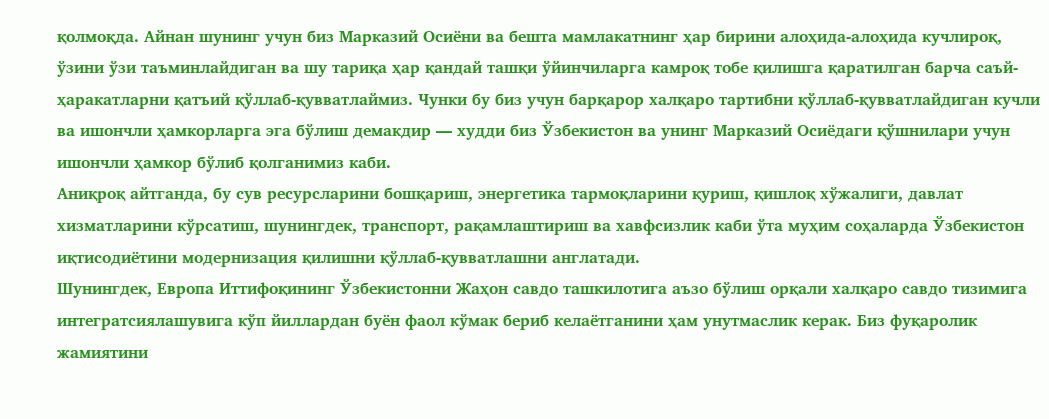қолмоқда. Айнан шунинг учун биз Марказий Осиёни ва бешта мамлакатнинг ҳар бирини алоҳида-алоҳида кучлироқ, ўзини ўзи таъминлайдиган ва шу тариқа ҳар қандай ташқи ўйинчиларга камроқ тобе қилишга қаратилган барча саъй-ҳаракатларни қатъий қўллаб-қувватлаймиз. Чунки бу биз учун барқарор халқаро тартибни қўллаб-қувватлайдиган кучли ва ишончли ҳамкорларга эга бўлиш демакдир — худди биз Ўзбекистон ва унинг Марказий Осиёдаги қўшнилари учун ишончли ҳамкор бўлиб қолганимиз каби.
Аниқроқ айтганда, бу сув ресурсларини бошқариш, энергетика тармоқларини қуриш, қишлоқ хўжалиги, давлат хизматларини кўрсатиш, шунингдек, транспорт, рақамлаштириш ва хавфсизлик каби ўта муҳим соҳаларда Ўзбекистон иқтисодиётини модернизация қилишни қўллаб-қувватлашни англатади.
Шунингдек, Европа Иттифоқининг Ўзбекистонни Жаҳон савдо ташкилотига аъзо бўлиш орқали халқаро савдо тизимига интегратсиялашувига кўп йиллардан буён фаол кўмак бериб келаётганини ҳам унутмаслик керак. Биз фуқаролик жамиятини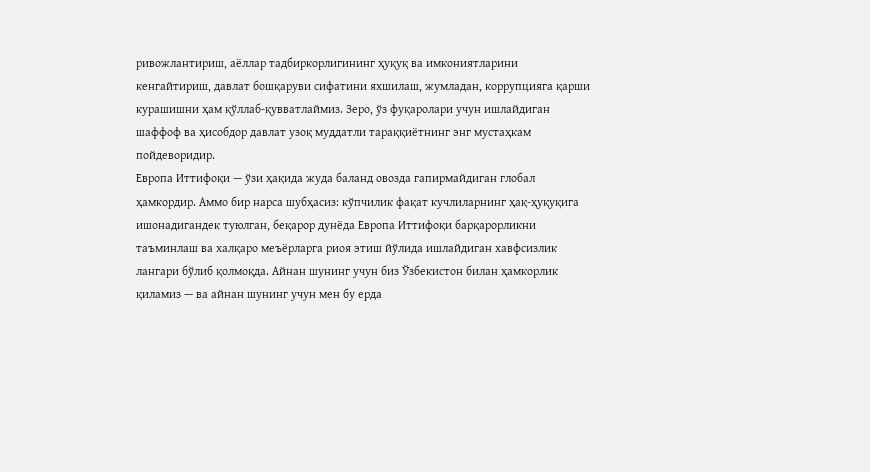ривожлантириш, аёллар тадбиркорлигининг ҳуқуқ ва имкониятларини кенгайтириш, давлат бошқаруви сифатини яхшилаш, жумладан, коррупцияга қарши курашишни ҳам қўллаб-қувватлаймиз. Зеро, ўз фуқаролари учун ишлайдиган шаффоф ва ҳисобдор давлат узоқ муддатли тараққиётнинг энг мустаҳкам пойдеворидир.
Европа Иттифоқи — ўзи ҳақида жуда баланд овозда гапирмайдиган глобал ҳамкордир. Аммо бир нарса шубҳасиз: кўпчилик фақат кучлиларнинг ҳақ-ҳуқуқига ишонадигандек туюлган, беқарор дунёда Европа Иттифоқи барқарорликни таъминлаш ва халқаро меъёрларга риоя этиш йўлида ишлайдиган хавфсизлик лангари бўлиб қолмоқда. Айнан шунинг учун биз Ўзбекистон билан ҳамкорлик қиламиз — ва айнан шунинг учун мен бу ерда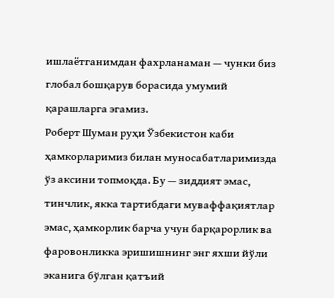ишлаётганимдан фахрланаман — чунки биз глобал бошқарув борасида умумий қарашларга эгамиз.
Роберт Шуман руҳи Ўзбекистон каби ҳамкорларимиз билан муносабатларимизда ўз аксини топмоқда. Бу — зиддият эмас, тинчлик, якка тартибдаги муваффақиятлар эмас, ҳамкорлик барча учун барқарорлик ва фаровонликка эришишнинг энг яхши йўли эканига бўлган қатъий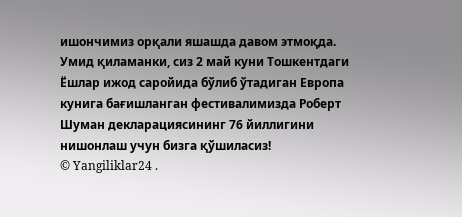ишончимиз орқали яшашда давом этмоқда.
Умид қиламанки, сиз 2 май куни Тошкентдаги Ёшлар ижод саройида бўлиб ўтадиган Европа кунига бағишланган фестивалимизда Роберт Шуман декларациясининг 76 йиллигини нишонлаш учун бизга қўшиласиз!
© Yangiliklar24 .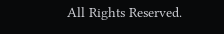All Rights Reserved.